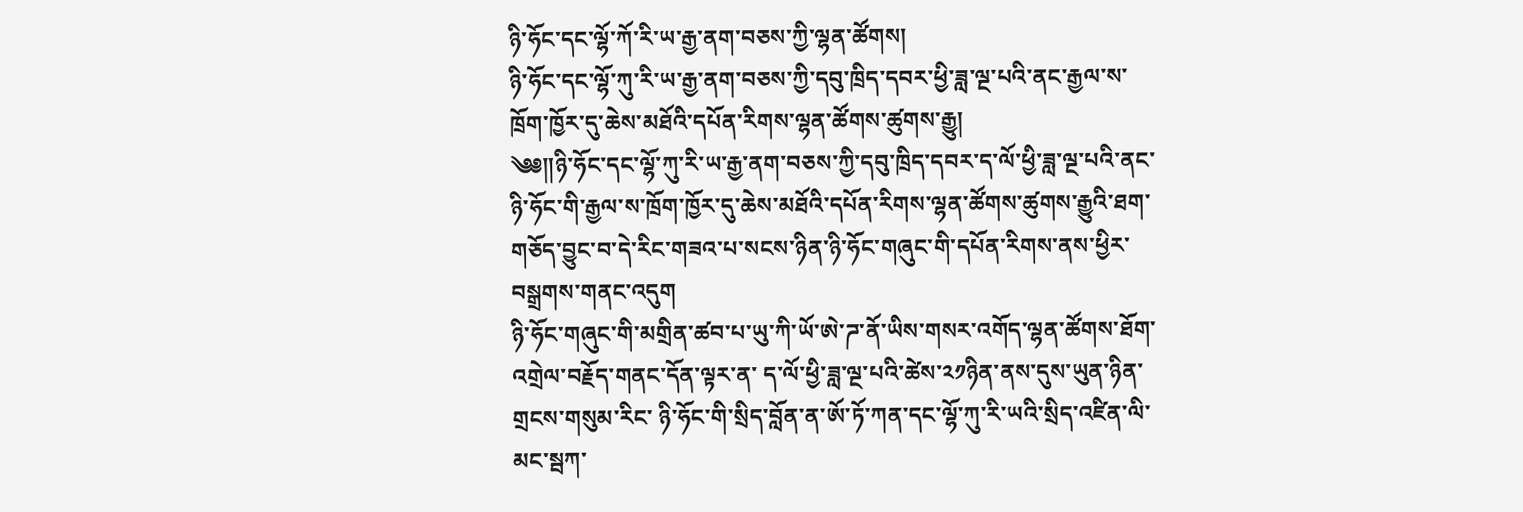ཉི་ཧོང་དང་ལྷོ་ཀོ་རི་ཡ་རྒྱ་ནག་བཅས་ཀྱི་ལྷན་ཚོགས།
ཉི་ཧོང་དང་ལྷོ་ཀུ་རི་ཡ་རྒྱ་ནག་བཅས་ཀྱི་དབུ་ཁྲིད་དབར་ཕྱི་ཟླ་ལྔ་པའི་ནང་རྒྱལ་ས་ཁྲོག་ཁྱོར་དུ་ཆེས་མཐོའི་དཔོན་རིགས་ལྷན་ཚོགས་ཚུགས་རྒྱུ།
༄༅༎ཉི་ཧོང་དང་ལྷོ་ཀུ་རི་ཡ་རྒྱ་ནག་བཅས་ཀྱི་དབུ་ཁྲིད་དབར་ད་ལོ་ཕྱི་ཟླ་ལྔ་པའི་ནང་ཉི་ཧོང་གི་རྒྱལ་ས་ཁྲོག་ཁྱོར་དུ་ཆེས་མཐོའི་དཔོན་རིགས་ལྷན་ཚོགས་ཚུགས་རྒྱུའི་ཐག་གཅོད་བྱུང་བ་དེ་རིང་གཟའ་པ་སངས་ཉིན་ཉི་ཧོང་གཞུང་གི་དཔོན་རིགས་ནས་ཕྱིར་བསྒྲགས་གནང་འདུག
ཉི་ཧོང་གཞུང་གི་མགྲིན་ཚབ་པ་ཡུ་ཀི་ཡོ་ཨེ་ཌ་ནོ་ཡིས་གསར་འགོད་ལྷན་ཚོགས་ཐོག་འགྲེལ་བརྗོད་གནང་དོན་ལྟར་ན་ ད་ལོ་ཕྱི་ཟླ་ལྔ་པའི་ཚེས་༢༡ཉིན་ནས་དུས་ཡུན་ཉིན་གྲངས་གསུམ་རིང་ ཉི་ཧོང་གི་སྲིད་བློན་ན་ཨོ་ཏོ་ཀན་དང་ལྷོ་ཀུ་རི་ཡའི་སྲིད་འཛིན་ལི་མང་སྦཀ་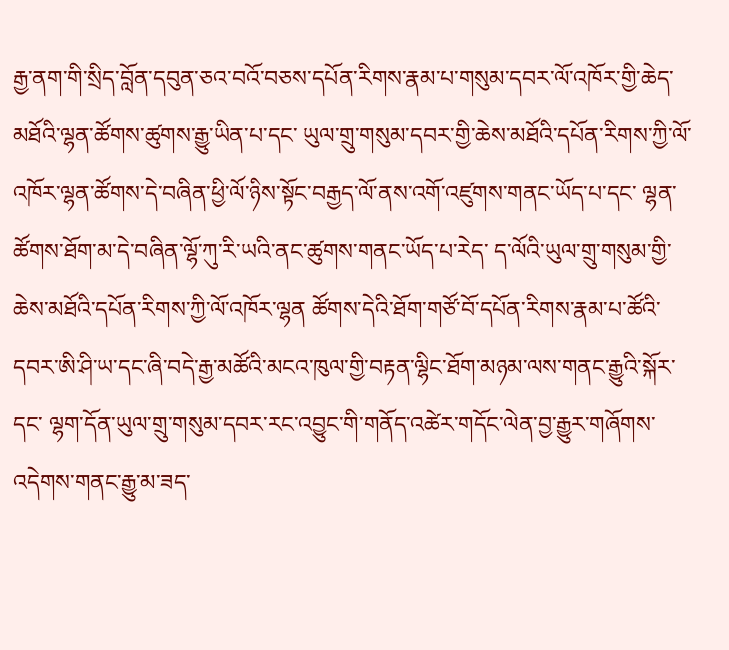རྒྱ་ནག་གི་སྲིད་བློན་དབུན་ཅའ་བའོ་བཅས་དཔོན་རིགས་རྣམ་པ་གསུམ་དབར་ལོ་འཁོར་གྱི་ཆེད་མཐོའི་ལྷན་ཚོགས་ཚུགས་རྒྱུ་ཡིན་པ་དང་ ཡུལ་གྲུ་གསུམ་དབར་གྱི་ཆེས་མཐོའི་དཔོན་རིགས་ཀྱི་ལོ་འཁོར་ལྷན་ཚོགས་དེ་བཞིན་ཕྱི་ལོ་ཉིས་སྟོང་བརྒྱད་ལོ་ནས་འགོ་འཛུགས་གནང་ཡོད་པ་དང་ ལྷན་ཚོགས་ཐོག་མ་དེ་བཞིན་ལྷོ་ཀུ་རི་ཡའི་ནང་ཚུགས་གནང་ཡོད་པ་རེད་ ད་ལོའི་ཡུལ་གྲུ་གསུམ་གྱི་ཆེས་མཐོའི་དཔོན་རིགས་ཀྱི་ལོ་འཁོར་ལྷན ཚོགས་དེའི་ཐོག་གཙོ་བོ་དཔོན་རིགས་རྣམ་པ་ཚོའི་དབར་ཨི་ཤི་ཡ་དང་ཞི་བདེ་རྒྱ་མཚོའི་མངའ་ཁུལ་གྱི་བརྟན་ལྷིང་ཐོག་མཉམ་ལས་གནང་རྒྱུའི་སྐོར་དང་ ལྷག་དོན་ཡུལ་གྲུ་གསུམ་དབར་རང་འབྱུང་གི་གནོད་འཚེར་གདོང་ལེན་བྱ་རྒྱུར་གཞོགས་འདེགས་གནང་རྒྱུ་མ་ཟད་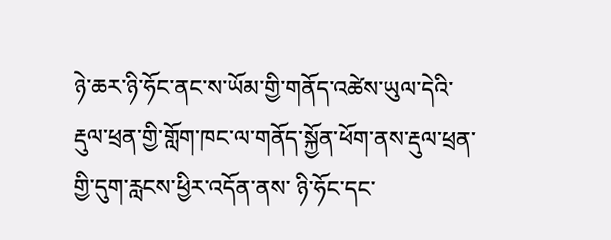ཉེ་ཆར་ཉི་ཧོང་ནང་ས་ཡོམ་གྱི་གནོད་འཚེས་ཡུལ་དེའི་རྡུལ་ཕྲན་གྱི་གློག་ཁང་ལ་གནོད་སྐྱོན་ཕོག་ནས་རྡུལ་ཕྲན་གྱི་དུག་རླངས་ཕྱིར་འདོན་ནས་ ཉི་ཧོང་དང་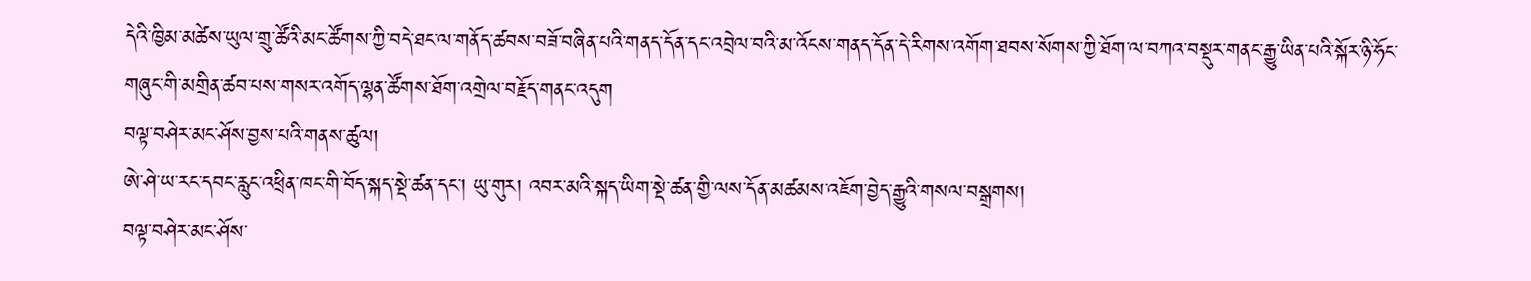དེའི་ཁྱིམ་མཚེས་ཡུལ་གྲུ་ཚོའི་མང་ཚོགས་ཀྱི་བདེ་ཐང་ལ་གནོད་ཚབས་བཟོ་བཞིན་པའི་གནད་དོན་དང་འབྲེལ་བའི་མ་འོངས་གནད་དོན་དེ་རིགས་འགོག་ཐབས་སོགས་ཀྱི་ཐོག་ལ་བཀའ་བསྡུར་གནང་རྒྱུ་ཡིན་པའི་སྐོར་ཉི་ཧོང་གཞུང་གི་མགྲིན་ཚབ་པས་གསར་འགོད་ལྷན་ཚོགས་ཐོག་འགྲེལ་བརྗོད་གནང་འདུག
བལྟ་བཤེར་མང་ཤོས་བྱས་པའི་གནས་ཚུལ།
ཨེ་ཤེ་ཡ་རང་དབང་རླུང་འཕྲིན་ཁང་གི་བོད་སྐད་སྡེ་ཚན་དང་། ཡུ་གུར། འབར་མའི་སྐད་ཡིག་སྡེ་ཚན་གྱི་ལས་དོན་མཚམས་འཇོག་བྱེད་རྒྱུའི་གསལ་བསྒྲགས།
བལྟ་བཤེར་མང་ཤོས་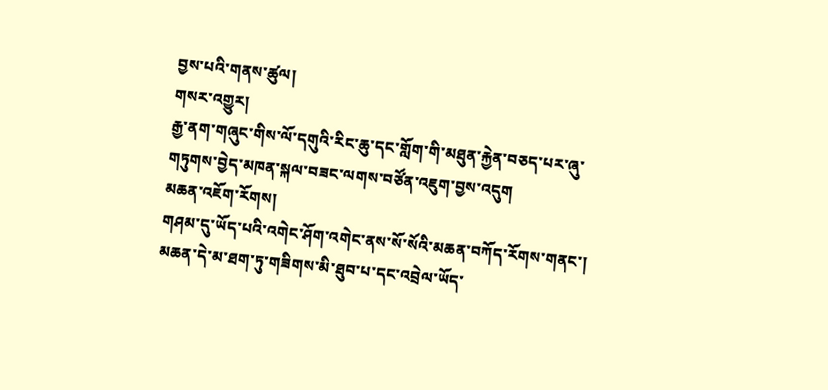བྱས་པའི་གནས་ཚུལ།
གསར་འགྱུར།
རྒྱ་ནག་གཞུང་གིས་ལོ་དགུའི་རིང་ཆུ་དང་གློག་གི་མཐུན་རྐྱེན་བཅད་པར་ཞུ་གཏུགས་བྱེད་མཁན་སྐལ་བཟང་ལགས་བཙོན་འཇུག་བྱས་འདུག
མཆན་འཇོག་རོགས།
གཤམ་དུ་ཡོད་པའི་འགེང་ཤོག་འགེང་ནས་སོ་སོའི་མཆན་བཀོད་རོགས་གནང་། མཆན་དེ་མ་ཐག་ཏུ་གཟིགས་མི་ཐུབ་པ་དང་འབྲེལ་ཡོད་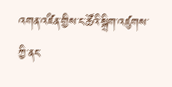འགན་འཛིན་གྱིས་ང་ཚོའི་སྒྲིག་འཛུགས་ཀྱི་ནང་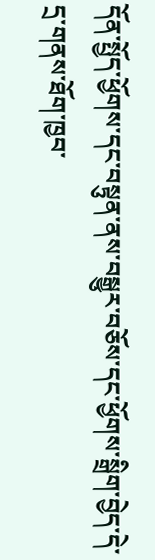དོན་སྤྱོད་ཕྱོགས་དང་བསྟུན་ནས་བསྒྱུར་བཅོས་དང་ཕྱོགས་སྒྲིག་བྱེད་དེ་དྲ་གནས་ཐོག་ཁྱབ་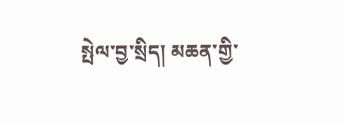སྤེལ་བྱ་སྲིད། མཆན་གྱི་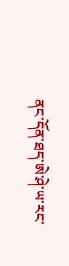ནང་དོན་ཐད་ཨེ་ཤེ་ཡ་རང་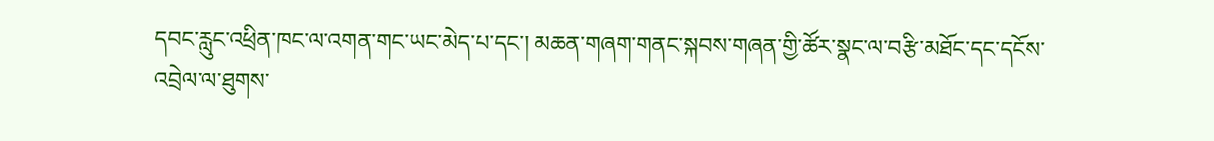དབང་རླུང་འཕྲིན་ཁང་ལ་འགན་གང་ཡང་མེད་པ་དང་། མཆན་གཞག་གནང་སྐབས་གཞན་གྱི་ཚོར་སྣང་ལ་བརྩི་མཐོང་དང་དངོས་འབྲེལ་ལ་ཐུགས་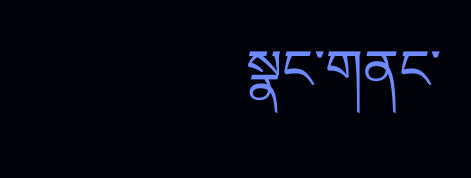སྣང་གནང་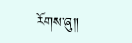རོགས་ཞུ༎